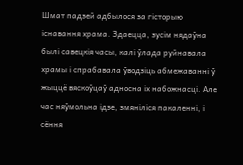Шмат падзей адбылося за гісторыю існавання храма. Здаецца, зусім нядаўна былі савецкія часы, калі ўлада руйнавала храмы і спрабавала ўводзіць абмежаванні ў жыццё вяскоўцаў адносна іх набожнасці. Але час няўмольна ідзе, змяніліся пакаленні, і сёння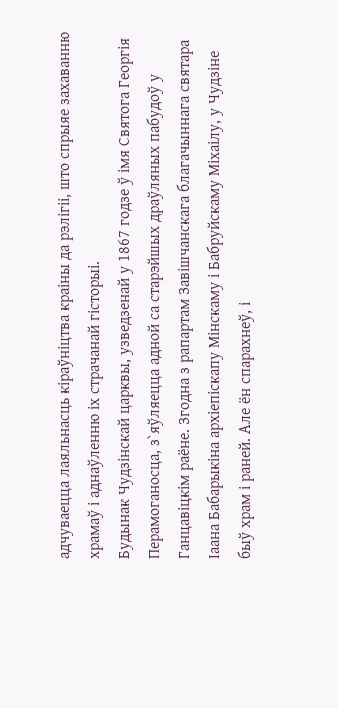адчуваецца лаяльнасць кіраўніцтва краіны да рэлігіі, што спрыяе захаванню храмаў і аднаўленню іх страчанай гісторыі.
Будынак Чудзінскай царквы, узведзенай у 1867 годзе ў імя Святога Георгія Перамоганосца, з`яўляецца адной са старэйшых драўляных пабудоў у Ганцавіцкім раёне. Згодна з рапартам Завішчанскага благачыннага святара Іаана Бабарыкіна архіепіскапу Мінскаму і Бабруйскаму Міхаілу, у Чудзіне быў храм і раней. Але ён спарахнеў, і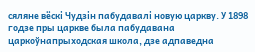сяляне вёскі Чудзін пабудавалі новую царкву. У 1898 годзе пры царкве была пабудавана царкоўнапрыходская школа, дзе адпаведна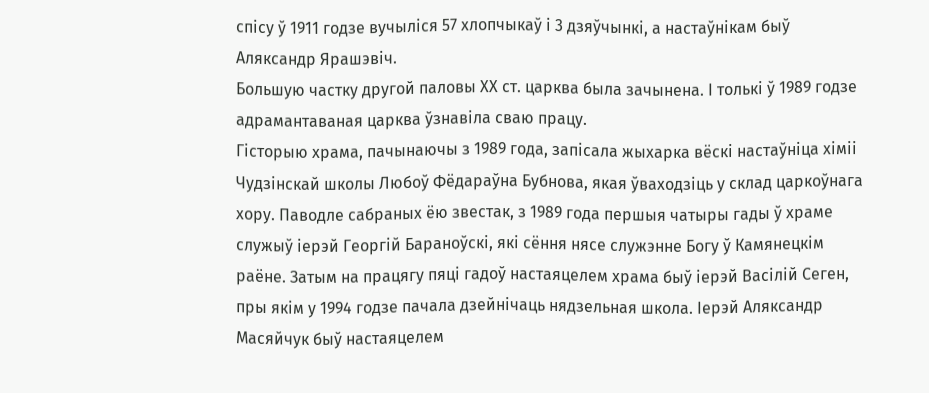спісу ў 1911 годзе вучыліся 57 хлопчыкаў і 3 дзяўчынкі, а настаўнікам быў Аляксандр Ярашэвіч.
Большую частку другой паловы ХХ ст. царква была зачынена. І толькі ў 1989 годзе адрамантаваная царква ўзнавіла сваю працу.
Гісторыю храма, пачынаючы з 1989 года, запісала жыхарка вёскі настаўніца хіміі Чудзінскай школы Любоў Фёдараўна Бубнова, якая ўваходзіць у склад царкоўнага хору. Паводле сабраных ёю звестак, з 1989 года першыя чатыры гады ў храме служыў іерэй Георгій Бараноўскі, які сёння нясе служэнне Богу ў Камянецкім раёне. Затым на працягу пяці гадоў настаяцелем храма быў іерэй Васілій Сеген, пры якім у 1994 годзе пачала дзейнічаць нядзельная школа. Іерэй Аляксандр Масяйчук быў настаяцелем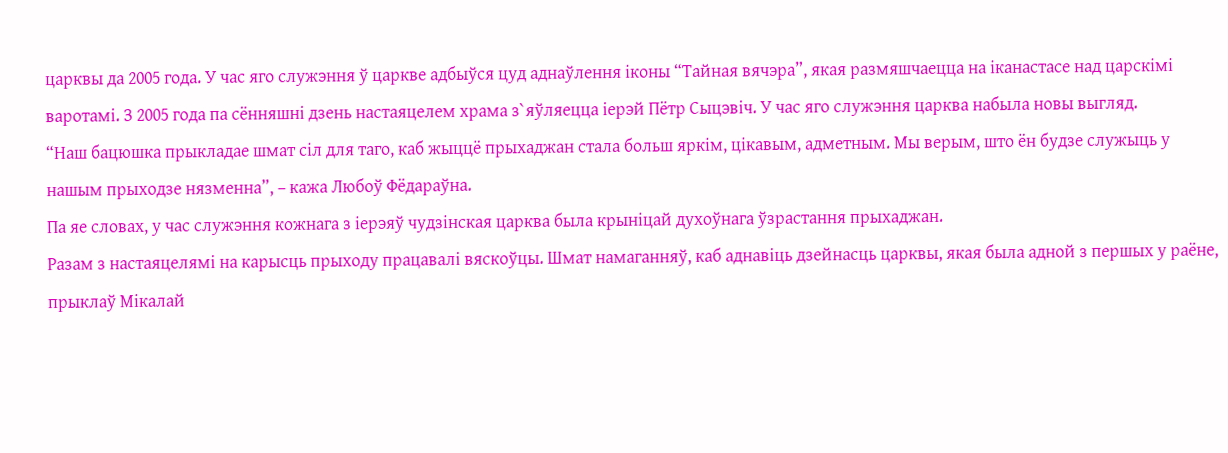царквы да 2005 года. У час яго служэння ў царкве адбыўся цуд аднаўлення іконы “Тайная вячэра”, якая размяшчаецца на іканастасе над царскімі варотамі. З 2005 года па сённяшні дзень настаяцелем храма з`яўляецца іерэй Пётр Сыцэвіч. У час яго служэння царква набыла новы выгляд.
“Наш бацюшка прыкладае шмат сіл для таго, каб жыццё прыхаджан стала больш яркім, цікавым, адметным. Мы верым, што ён будзе служыць у нашым прыходзе нязменна”, – кажа Любоў Фёдараўна.
Па яе словах, у час служэння кожнага з іерэяў чудзінская царква была крыніцай духоўнага ўзрастання прыхаджан.
Разам з настаяцелямі на карысць прыходу працавалі вяскоўцы. Шмат намаганняў, каб аднавіць дзейнасць царквы, якая была адной з першых у раёне, прыклаў Мікалай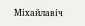Міхайлавіч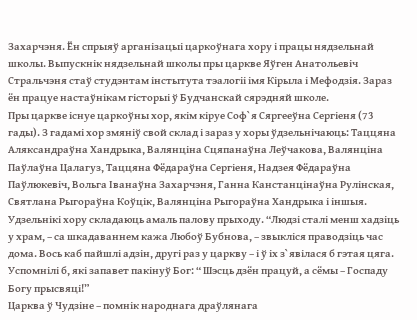Захарчэня. Ён спрыяў арганізацыі царкоўнага хору і працы нядзельнай школы. Выпускнік нядзельнай школы пры царкве Яўген Анатольевіч Стральчэня стаў студэнтам інстытута тэалогіі імя Кірыла і Мефодзія. Зараз ён працуе настаўнікам гісторыі ў Будчанскай сярэдняй школе.
Пры царкве існуе царкоўны хор, якім кіруе Соф`я Сяргееўна Сергіеня (73 гады). З гадамі хор змяніў свой склад і зараз у хоры ўдзельнічаюць: Таццяна Аляксандраўна Хандрыка, Валянціна Сцяпанаўна Леўчакова, Валянціна Паўлаўна Цалагуз, Таццяна Фёдараўна Сергіеня, Надзея Фёдараўна Паўлюкевіч, Вольга Іванаўна Захарчэня, Ганна Канстанцінаўна Рулінская, Святлана Рыгораўна Коўцік, Валянціна Рыгораўна Хандрыка і іншыя.
Удзельнікі хору складаюць амаль палову прыходу. “Людзі сталі менш хадзіць у храм, – са шкадаваннем кажа Любоў Бубнова, – звыкліся праводзіць час дома. Вось каб пайшлі адзін, другі раз у царкву – і ў іх з`явілася б гэтая цяга. Успомнілі б, які запавет пакінуў Бог: “ Шэсць дзён працуй, а сёмы – Госпаду Богу прысвяці!”
Царква ў Чудзіне – помнік народнага драўлянага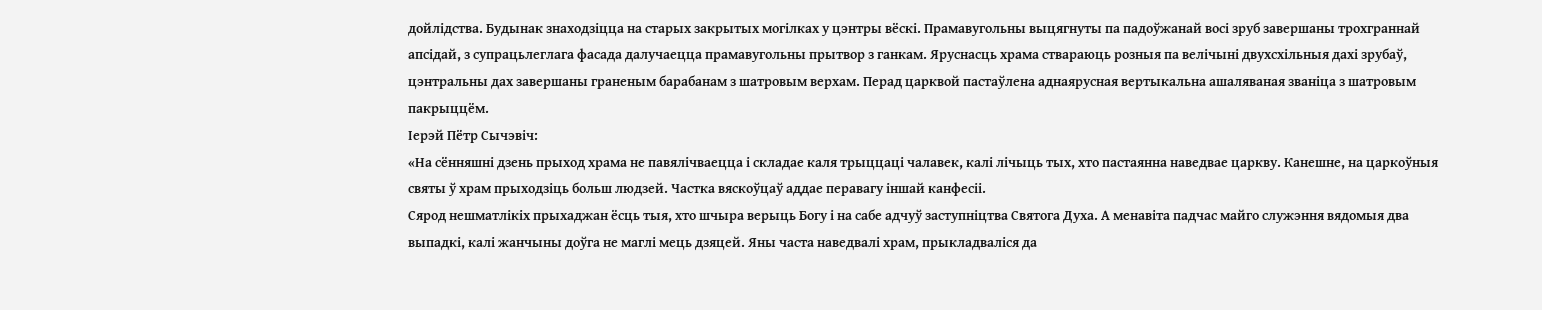дойлідства. Будынак знаходзіцца на старых закрытых могілках у цэнтры вёскі. Прамавугольны выцягнуты па падоўжанай восі зруб завершаны трохграннай апсідай, з супрацьлеглага фасада далучаецца прамавугольны прытвор з ганкам. Яруснасць храма ствараюць розныя па велічыні двухсхільныя дахі зрубаў, цэнтральны дах завершаны граненым барабанам з шатровым верхам. Перад царквой пастаўлена аднаярусная вертыкальна ашаляваная званіца з шатровым пакрыццём.
Іерэй Пётр Сычэвіч:
«На сённяшні дзень прыход храма не павялічваецца і складае каля трыццаці чалавек, калі лічыць тых, хто пастаянна наведвае царкву. Канешне, на царкоўныя святы ў храм прыходзіць больш людзей. Частка вяскоўцаў аддае перавагу іншай канфесіі.
Сярод нешматлікіх прыхаджан ёсць тыя, хто шчыра верыць Богу і на сабе адчуў заступніцтва Святога Духа. А менавіта падчас майго служэння вядомыя два выпадкі, калі жанчыны доўга не маглі мець дзяцей. Яны часта наведвалі храм, прыкладваліся да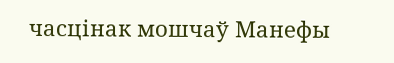часцінак мошчаў Манефы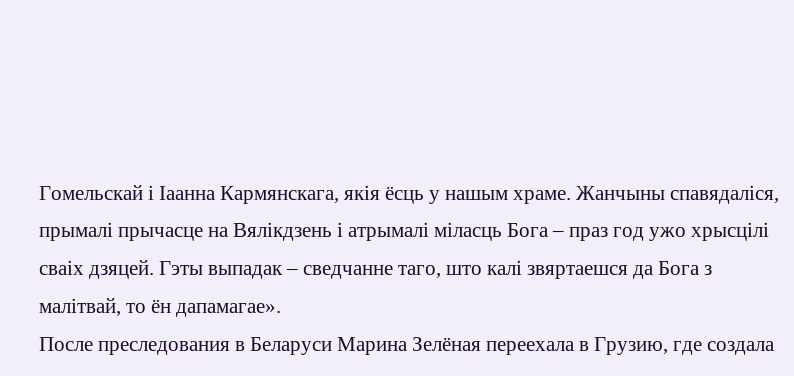Гомельскай і Іаанна Кармянскага, якія ёсць у нашым храме. Жанчыны спавядаліся, прымалі прычасце на Вялікдзень і атрымалі міласць Бога – праз год ужо хрысцілі сваіх дзяцей. Гэты выпадак – сведчанне таго, што калі звяртаешся да Бога з малітвай, то ён дапамагае».
После преследования в Беларуси Марина Зелёная переехала в Грузию, где создала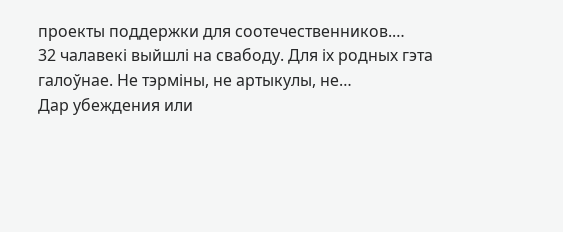проекты поддержки для соотечественников.…
32 чалавекі выйшлі на свабоду. Для іх родных гэта галоўнае. Не тэрміны, не артыкулы, не…
Дар убеждения или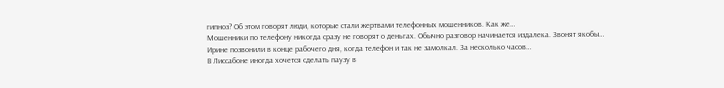гипноз? Об этом говорят люди, которые стали жертвами телефонных мошенников. Как же…
Мошенники по телефону никогда сразу не говорят о деньгах. Обычно разговор начинается издалека. Звонят якобы…
Ирине позвонили в конце рабочего дня, когда телефон и так не замолкал. За несколько часов…
В Лиссабоне иногда хочется сделать паузу в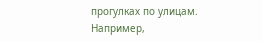прогулках по улицам. Например,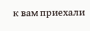к вам приехали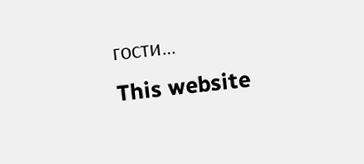гости…
This website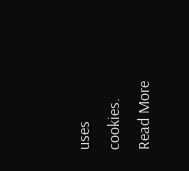uses cookies.
Read More